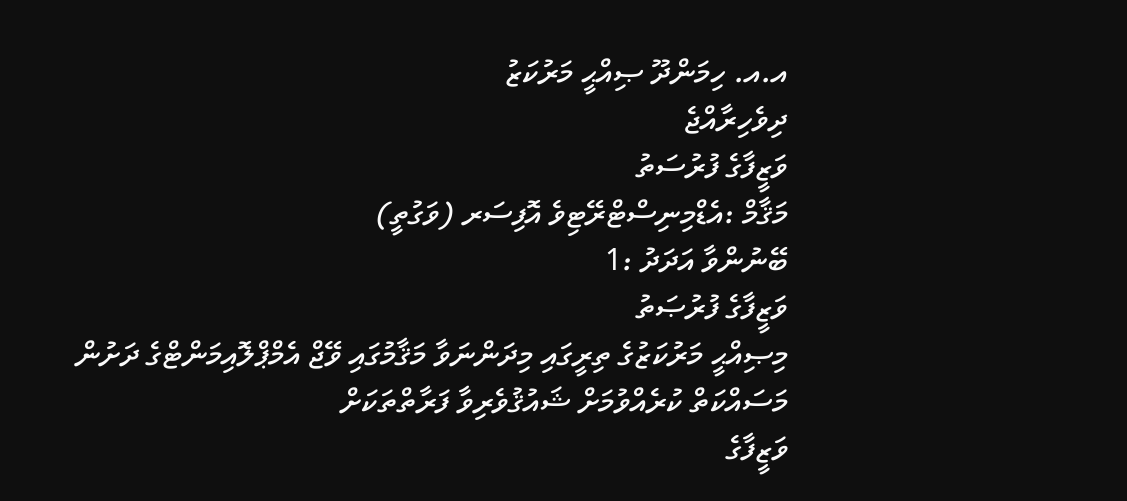އ.އ. ހިމަންދޫ ޞިއްޙީ މަރުކަޒު
ދިވެހިރާއްޖެ
ވަޒީފާގެ ފުރުސަތު
މަޤާމް :އެޑްމިނިސްޓްރޭޓިވެ އޮފިސަރ (ވަގުތީ)
ބޭނުންވާ އަދަދު :1
ވަޒީފާގެ ފުރުޞަތު
މިޞިއްޙީ މަރުކަޒުގެ ތިރީގައި މިދަންނަވާ މަޤާމުގައި ވޭޖް އެމްޕްލޮއިމަންޓްގެ ދަށުން މަސައްކަތް ކުރެއްވުމަށް ޝައުޤުވެރިވާ ފަރާތްތަކަށް
ވަޒީފާގެ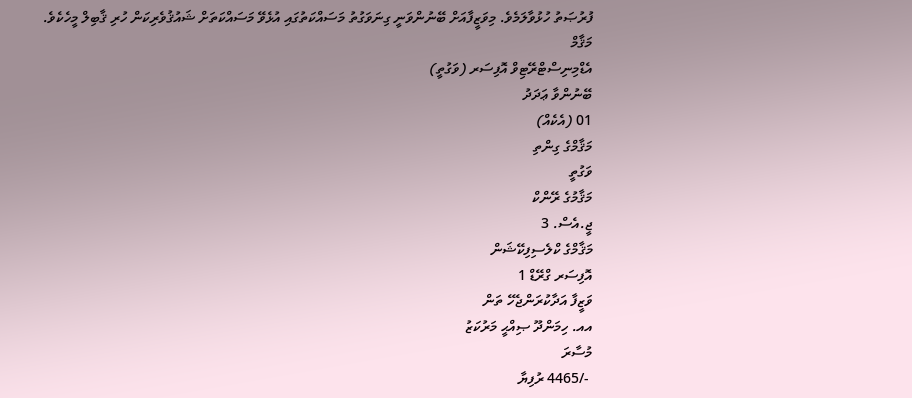ފުރުޞަތު ހުޅުވާލަމެވެ. މިވަޒީފާއަށް ބޭނުންވަނީ ގިނަވަގުތު މަސައްކަތުގައި އުޅެވޭ މަސައްކަތަށް ޝައުޤުވެރިކަން ހުރި ޤާބިލް މީހެކެވެ.
މަޤާމް
އެޑްމިނިސްޓްރޭޓިވް އޮފިސަރ (ވަގުތީ)
ބޭނުންވާ ޢަދަދު
01 (އެކެއް)
މަޤާމްގެ ގިންތި
ވަގުތީ
މަޤާމުގެ ރޭންކް
ޖީ.އެސް. 3
މަޤާމްގެ ކްލެސިފިކޭޝަން
އޮފިސަރ ގްރޭޑް 1
ވަޒީފާ އަދާކުރަންޖެހޭ ތަން
އއ. ހިމަންދޫ ޞިއްޙީ މަރުކަޒު
މުސާރަ
 -/4465 ރުފިޔާ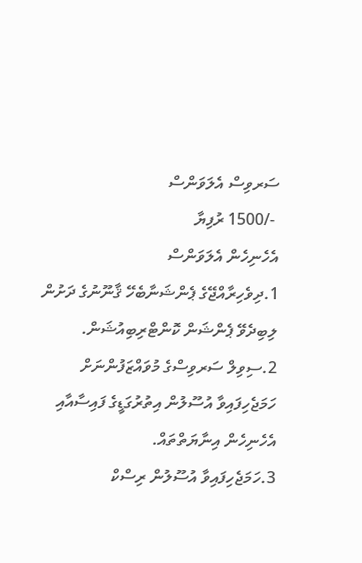ސަރވިސް އެލަވަންސް
 -/1500 ރުފިޔާ
އެހެނިހެން އެލަވަންސް
1.ދިވެހިރާއްޖޭގެ ޕެންޝަނާބެހޭ ޤާނޫނުގެ ދަށުން ލިބިދެވޭ ޕެންޝަން ކޮންޓްރިބިއުޝަން.
2.ސިވިލް ސަރވިސްގެ މުވައްޒަފުންނަށް ހަމަޖެހިފައިވާ އުސޫލުން އިތުރުގަޑީގެ ފައިސާއާއި އެހެނިހެން އިނާޔަތްތައް.
3.ހަމަޖެހިފައިވާ އުސޫލުން ރިސްކް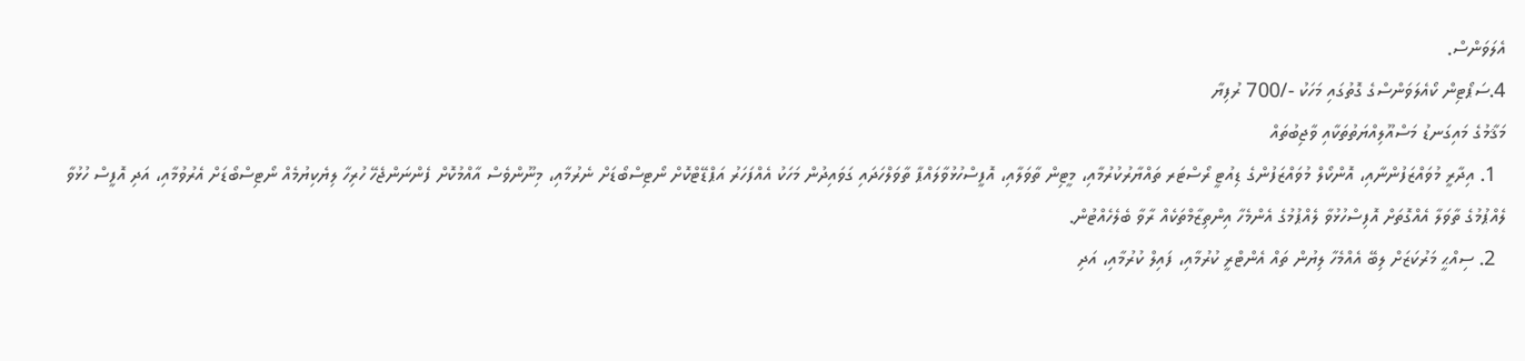އެލަވަންސް.
4.ސަޕޯޓިން ކޯއެލަވަންސްގެ ގޮތުގައި މަހަކު -/700 ރުފިޔާ
މަޤާމުގެ މައިގަނޑު މަސްއޫލިއްޔަތުތަކާއި ވާޖިބުތައް
  1. އިދާރީ މުވައްޒަފުންނާއި، އޮންކޯލް މުވައްޒަފުންގެ ޑިއުޓީ ރޯސްޓަރ ތައްޔާރުކުރުމާއި، މީޓިން ތާވަލާއި، އޮފީސްހުޅުވާލައްޕާ ތާވަލްހަދައި ގަވައިދުން މަހަކު އެއްފަހަރު އަޕްޑޭޓްކޮށް ނޯޓިސްބޯޑަށް ނެރުމާއި، މިނޫންވެސް އާއްމުކޮށް ފެންނަންޖެހޭ ހުރިހާ ލިޔެކިޔުމެއް ނޯޓިސްބޯޑަށް އެރުވުމާއި، އަދި އޮފީސް ހުޅުވާ ލެއްޕުމުގެ ތާވަލާ އެއްގޮތަށް އޮފިސްހުޅުވާ ލެއްޕުމުގެ އެންމެހާ އިންތިޒާމްތަކެއް ރާވާ ބެލެހެއްޓުން.
  2. ސިއްޙީ މަރުކަޒަށް ލިބޭ އެއްމެހާ ލިޔުން ތައް އެންޓްރީ ކުރުމާއި، ފައިލް ކުރުމާއި، އަދި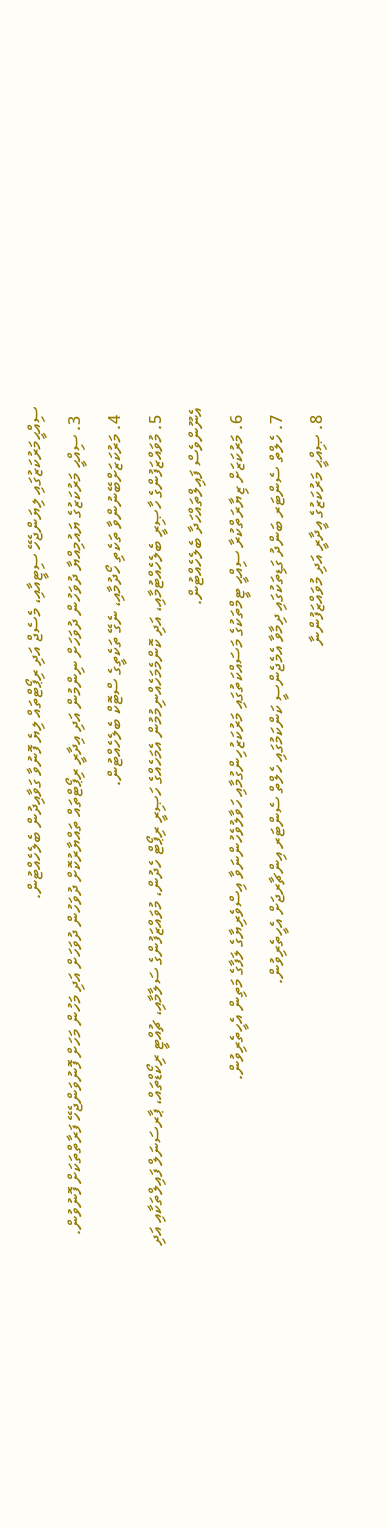ސިއްޙީމަރުކަޒުގައި ލިޔަންޖެހޭ ސިޓީއާއި، މެސެޖް އަދި ރިޕޯޓްތައް ލިޔެ ފޮނުވާ ގަވާއިދުން ބެލެހެއްޓުން.
  3. ސިއްޙީ މަރުކަޒުގެ ޔައުމިއްޔާ ދުވަހުން ދުވަހަށް ނިންމުން އަދި އިދާރީ ރިޕޯޓްތައް ތައްޔާރުކޮށް ދުވަހުން ދުވަހަށް އަދި މަހުން މަހަށް ފޮނުވަންޖެހޭ ފަރާތްތަކަށް ފޮނުވުން.
  4. މަރުކަޒަށްބޭނުންވާ ތަކެތި ހޯދުމާއި، ނެގޭ ތަކެތީގެ ސްޓޮކް ބެލެހެއްޓުން.
  5. މުވައްޒަފުންގެ ހާޞިރީ ބެލެހެއްޓުމާއި، އަދި ކޮންމެމަހެއްނިމުމުން އެމަހެއްގެ ހަޞިރީ ރިޕޯޓް ހެދުން، މުވައްޒަފުންގެ ސަލާމާއި، ޗުއްޓީ ރިކޯޑްތައް، ޕާރސަނަލް ފައިލްތަކާއި އަދި އެނޫންވެސް ފައިލްތައްހަދާ ބެލެހެއްޓުން.
  6. މަރުކަޒަށް ޒިޔާރަތްކުރާ ސިއްޙީ ޓީމްތަކުގެ މަސައްކަތުގައި މަރުކަޒުހިންގުމާއި ހަވާލުވެހުންނަވާ އިސްވެރިޔާގެ ލަފާގެ މަތިން އެހީތެރިވުން.
  7. ހެލްތް ސެންޓަރ ބަންދު ގަޑިތަކުގައި ދިމާވާ އެމެޖެންސީ ކަންކަމުގައި ހެލްތް ސެންޓަރ އިންޗާރޖަށް އެހީތެރިވުން.
  8. ޞިއްޙީ މަރުކަޒުގެ އީދާރީ އަދި މުވައްޒަފުންނާ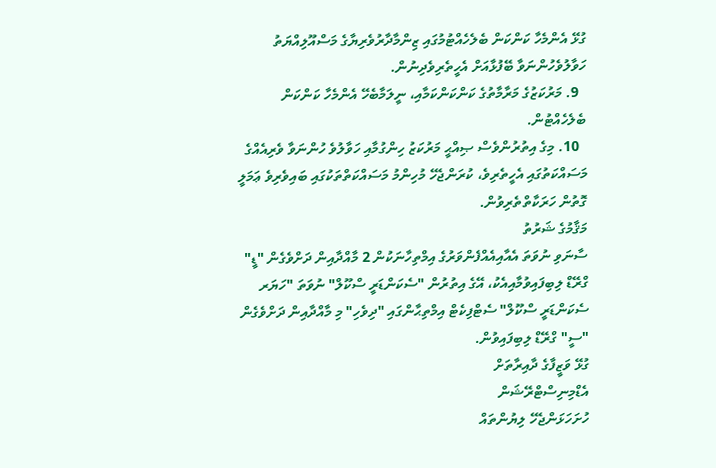ގުޅޭ އެންމެހާ ކަންކަން ބެލެހެއްޓުމުގައި ޒިންމާދާރުވެރިޔާގެ މަސްއޫލިއްޔަތު ހަވާލުވެހުންނަވާ ބޭފުޅާއަށް އެހީތެރިވެދިނުން.
  9. މަރުކަޒުގެ މަރާމާތުގެ ކަންކަންކަމާއި، ނީލަމާބެހޭ އެންމެހާ ކަންކަން ބެލެހެއްޓުން.
  10. މިގެ އިތުރުންވެސް ޞިއްޙީ މަރުކަޒު ހިންގުމާއި ހަވާލުވެ ހުންނަވާ ވެރިއެއްގެ މަސައްކަތުގައި އެހީތެރިވެ، ކުރަންޖެހޭ މުހިންމު މަސައްކަތްތަކުގައި ބައިވެރިވެ ޢަމަލީ ގޮތުން ހަރަކާތްތެރިވުން.
މަޤާމުގެ ޝަރުތު
ސާނަވި ނުވަތަ އެއާއިއެއްފެންވަރުގެ އިމްތިހާނަކުން 2 މާއްދާއިން ދަށްވެގެން "ޑީ" ގްރޭޑް ލިބިފައިވުމާއިއެކު، އޭގެ އިތުރުން "ސެކަންޑަރީ ސްކޫލް" ނުވަތަ "ހަޔަރ ސެކަންޑަރީ ސްކޫލް" ސެޓްފިކެޓް އިމްތިޙާންގައި "ދިވެހި" މި މާއްދާއިން ދަށްވެގެން "ސީ" ގްރޭޑް ލިބިފައިވުން.
ގުޅޭ ވަޒީފާގެ ދާއިރާތަށް
އެޑްމިނިސްޓްރޭޝަން
ހުށަހަޅަންޖެހޭ ލިޔުންތައް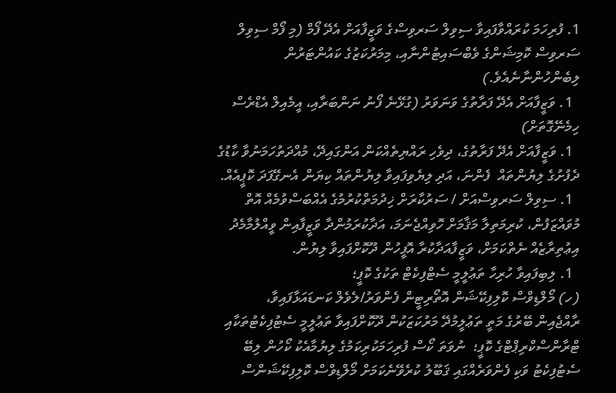1. ފުރިހަމަ ކުރައްވާފައިވާ ސިވިލް ސަރވިސްގެ ވަޒީފާއަށް އެދޭ ފޯމް (މި ފޯމް ސިވިލް ސަރވިސް ކޮމިޝަންގެ ވެބްސައިޓުންނާއި، މިމަރުކަޒުގެ ކައުންޓަރުން ލިބެންހުންނާނެއެވެ.)
  1. ވަޒީފާއަށް އެދޭ ފަރާތުގެ ވަނަވަރު (ގުޅޭނެ ފޯނު ނަންބަރާއި، އީމެއިލް އެޑްރެސް ހިމެނޭގޮތަށް)
  1. ވަޒީފާއަށް އެދޭ ފަރާތުގެ، ދިވެހި ރައްޔިތެއްކަން އަންގައިދޭ، މުއްދަތުހަމަނުވާ ކާޑުގެ ދެފުށުގެ ލިޔުންތައް  ފެންނަ، އަދި ލިޔެވިފައިވާ ލިޔުންތައް ކިޔަން އެނގޭފަދަ ކޮޕީއެއް.
  1. ސިވިލް ސަރވިސްއަށް / ސަރުކާރަށް ޚިދުމަތްކުރުމުގެ އެއްބަސްވުމެއް އޮތް މުވައްޒަފުން، ކުރިމަތިލާ މަޤާމަށް ހޮވިއްޖެނަމަ، އަދާކުރަމުންދާ ވަޒީފާއިން ވީއްލުމާމެދު އިޢުތިރާޒެއް ނެތްކަމަށް، ވަޒީފާއަދާކުރާ އޮފީހުން ދޫކޮށްފައިވާ ލިޔުން.
  1. ލިބިފައިވާ ހުރިހާ ތަޢުލީމީ ސެޓްފިކެޓް ތަކުގެ ކޮޕީ؛
(ހ) މޯލްޑިވްސް ކޮލިފިކޭޝަން އޮތޯރިޓީން ފެންވަރު/ލެވެލް ކަނޑައަޅާފައިވާ،  ރާއްޖެއިން ބޭރުގެ މަތީ ތަޢުލީމުދޭ މަރުކަޒަކުން ދޫކޮށްފައިވާ ތަޢުލީމީ ސެޓުފިކެޓުތަކާއި ޓްރާންސްކްރިޕްޓްގެ ކޮޕީ؛  ނުވަތަ ކޯސް ފުރިހަމަކުރިކަމުގެ ލިޔުމާއެކު ކޯހުން ލިބޭ ސެޓުފިކެޓު ވަކި ފެންވަރެއްގައި ޤަބޫލު ކުރެވޭނެކަމަށް މޯލްޑިވްސް ކޮލިފިކޭޝަންސް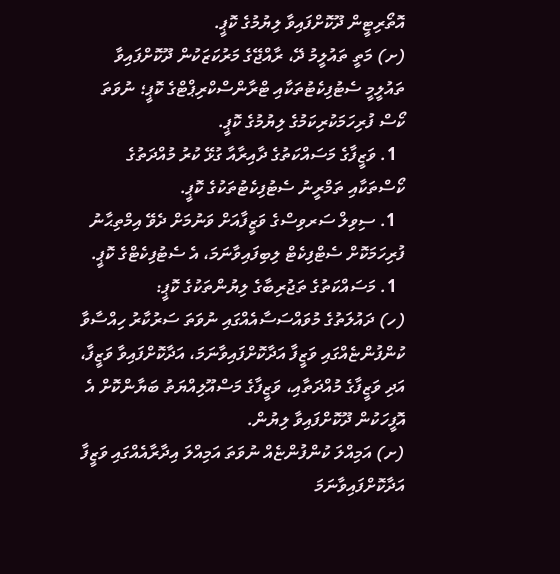އޮތޯރިޓީން ދޫކޮށްފައިވާ ލިޔުމުގެ ކޮޕީ.
(ށ) މަތީ ތައުލީމު ދޭ، ރާއްޖޭގެ މަރުކަޒަކުން ދޫކޮށްފައިވާ ތައުލީމީ ސެޓުފިކެޓުތަކާއި ޓްރާންސްކްރިޕްޓްގެ ކޮޕީ؛ ނުވަތަ ކޯސް ފުރިހަމަކުރިކަމުގެ ލިޔުމުގެ ކޮޕީ.
  1. ވަޒީފާގެ މަސައްކަތުގެ ދާއިރާއާ ގުޅޭ ކުރު މުއްދަތުގެ ކޯސްތަކާއި ތަމްރީނު ސެޓުފިކެޓުތަކުގެ ކޮޕީ.
  1. ސިވިލް ސަރވިސްގެ ވަޒީފާއަށް ވަނުމަށް ދެވޭ އިމްތިޙާނު ފުރިހަމަކޮށް ސެޓްފިކެޓް ލިބިފައިވާނަމަ، އެ ސެޓުފިކެޓްގެ ކޮޕީ.
  1. މަސައްކަތުގެ ތަޖުރިބާގެ ލިޔުންތަކުގެ ކޮޕީ:
(ހ) ދައުލަތުގެ މުވައްސަސާއެއްގައި ނުވަތަ ސަރުކާރު ހިއްސާވާ ކުންފުންޏެއްގައި ވަޒީފާ އަދާކޮށްފައިވާނަމަ، އަދާކޮށްފައިވާ ވަޒީފާ، އަދި ވަޒީފާގެ މުއްދަތާއި، ވަޒީފާގެ މަސްއޫލިއްޔަތު ބަޔާންކޮށް އެ އޮފީހަކުން ދޫކޮށްފައިވާ ލިޔުން.
(ށ) އަމިއްލަ ކުންފުންޏެއް ނުވަތަ އަމިއްލަ އިދާރާއެއްގައި ވަޒީފާ އަދާކޮށްފައިވާނަމަ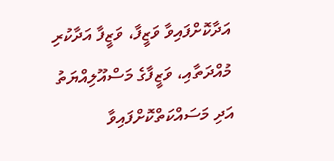އަދާކޮށްފައިވާ ވަޒީފާ، ވަޒީފާ އަދާކުރި މުއްދަތާއި، ވަޒީފާގެ މަސްއޫލިއްޔަތު އަދި މަސައްކަތްކޮށްފައިވާ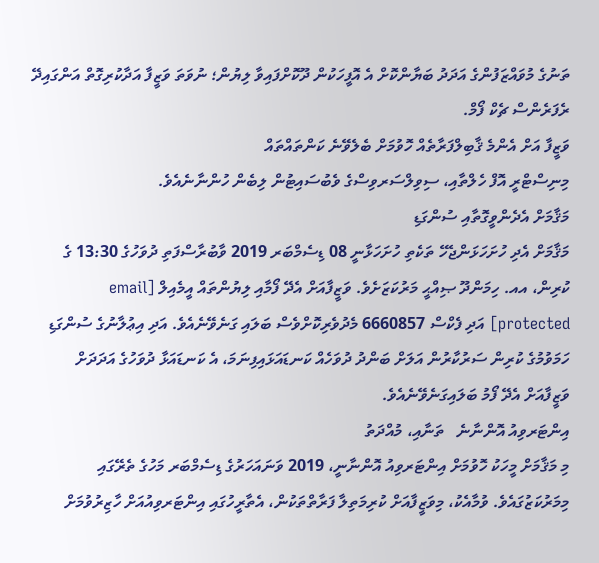ތަނުގެ މުވައްޒަފުންގެ އަދަދު ބަޔާންކޮށް އެ އޮފީހަކުން ދޫކޮށްފައިވާ ލިޔުން؛ ނުވަތަ ވަޒީފާ އަދާކުރިގޮތް އަންގައިދޭ ރެފަރެންސް ޗެކް ފޯމް.
ވަޒީފާ އަށް އެންމެ ޤާބިލްފަރާތެއް ހޮވުމަށް ބެލެވޭނެ ކަންތައްތައް
މިނިސްޓްރީ އޮފް ހެލްތާއި، ސިވިލްސަރވިސްގެ ވެބުސައިޓުން ލިބެން ހުންނާނެއެވެ.
މަޤާމަށް އެދެންވީގޮތާއި ސުންގަޑި
މަޤާމަށް އެދި ހުށަހަޅަންޖެހޭ ތަކެތި ހުށަހަޅާނީ 08 ޑިސެމްބަރ 2019 ވާބުރާސްފަތި ދުވަހުގެ 13:30 ގެ ކުރިން، އއ. ހިމަންދޫ ޞިއްޙީ މަރުކަޒަށެވެ. ވަޒީފާއަށް އެދޭ ފޯމާއި ލިޔުންތައް އީމެއިލް [email protected] އަދި ފެކްސް 6660857 މެދުވެރިކޮށްވެސް ބަލައި ގަނެވޭނެއެވެ. އަދި އިޢުލާނުގެ ސުންގަޑި ހަމަވުމުގެ ކުރިން ސަރުކާރުން އަލަށް ބަންދު ދުވަހެއް ކަނޑައަޅައިފިނަމަ، އެ ކަނޑައަޅާ ދުވަހުގެ އަދަދަށް ވަޒީފާއަށް އެދޭ ފޯމު ބަލައިގަނެވޭނެއެވެ.
އިންޓަރވިއު އޮންނާނެ   ތަނާއި، މުއްދަތު
މި މަޤާމަށް މީހަކު ހޮވުމަށް އިންޓަރވިއު އޮންނާނީ، 2019 ވަނައަހަރުގެ ޑިސެމްބަރ މަހުގެ ތެރޭގައި މިމަރުކަޒުގައެވެ. ވުމާއެކު، މިވަޒީފާއަށް ކުރިމަތިލާ ފަރާތްތަކުން، އެތާރީހުގައި އިންޓަރވިއުއަށް ހާޒިރުވުމަށް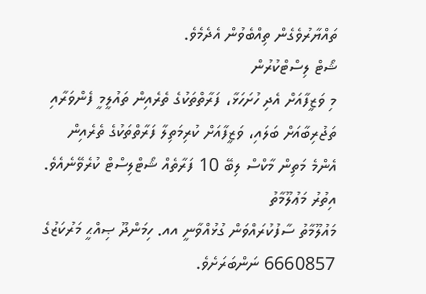ތައްޔާރުވެގެން ތިއްބެވުން އެދެމެވެ.
ޝޯޓް ލިސްޓްކުރުން
މި ވަޒީފާއަށް އެދި ހުށަހަޅާ، ފަރާތްތަކުގެ ތެރެއިން ތައުލީމީ ފެންވަރާއި ތަޖުރިބާއަށް ބަލައި، ވަޒީފާއަށް ކުރިމަތިލާ ފަރާތްތަކުގެ ތެރެއިން އެންމެ މަތިން މާކްސް ލިބޭ 10 ފަރާތެއް ޝޯޓްލިސްޓް ކުރެވޭނެއެވެ.
އިތުރު މަޢުލޫމާތު
މައުލޫމާތު ސާފުކުރައްވަން ގުޅުއްވާނީ އއ. ހިމަންދޫ ޞިއްޙީ މަރުކަޒުގެ 6660857 ނަންބަރަށެވެ.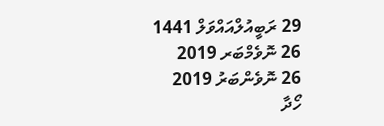29 ރަބީއުލްއައްވަލް 1441
26 ނޮވެމްބަރ 2019
26 ނޮވެންބަރު 2019
ހޯދާ